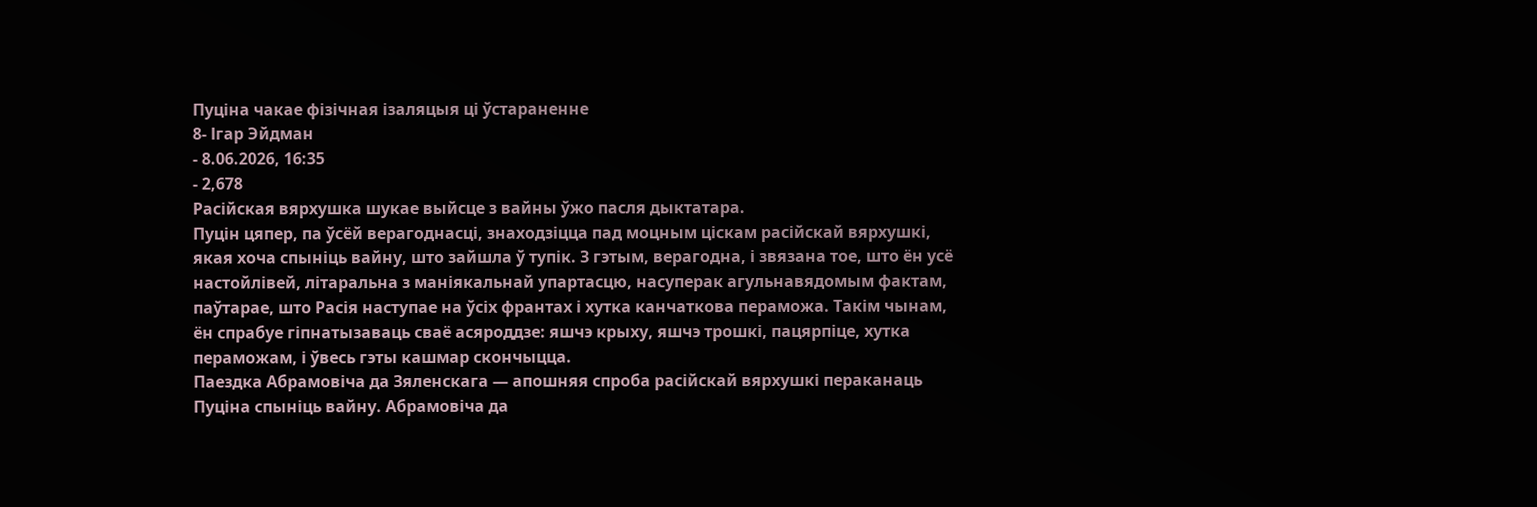Пуціна чакае фізічная ізаляцыя ці ўстараненне
8- Ігар Эйдман
- 8.06.2026, 16:35
- 2,678
Расійская вярхушка шукае выйсце з вайны ўжо пасля дыктатара.
Пуцін цяпер, па ўсёй верагоднасці, знаходзіцца пад моцным ціскам расійскай вярхушкі, якая хоча спыніць вайну, што зайшла ў тупік. З гэтым, верагодна, і звязана тое, што ён усё настойлівей, літаральна з маніякальнай упартасцю, насуперак агульнавядомым фактам, паўтарае, што Расія наступае на ўсіх франтах і хутка канчаткова пераможа. Такім чынам, ён спрабуе гіпнатызаваць сваё асяроддзе: яшчэ крыху, яшчэ трошкі, пацярпіце, хутка пераможам, і ўвесь гэты кашмар скончыцца.
Паездка Абрамовіча да Зяленскага — апошняя спроба расійскай вярхушкі пераканаць Пуціна спыніць вайну. Абрамовіча да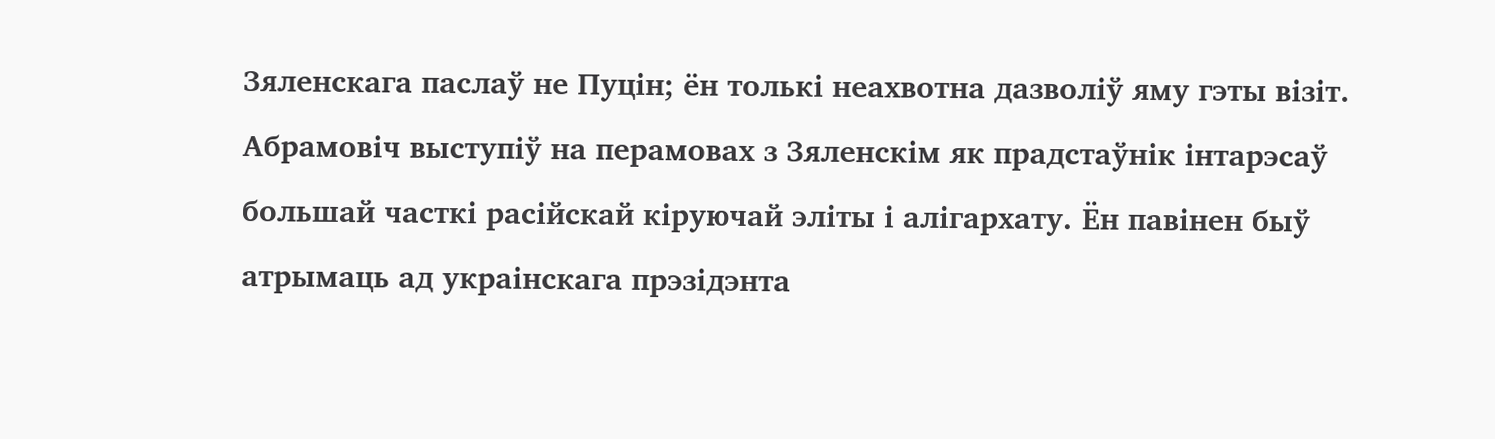Зяленскага паслаў не Пуцін; ён толькі неахвотна дазволіў яму гэты візіт. Абрамовіч выступіў на перамовах з Зяленскім як прадстаўнік інтарэсаў большай часткі расійскай кіруючай эліты і алігархату. Ён павінен быў атрымаць ад украінскага прэзідэнта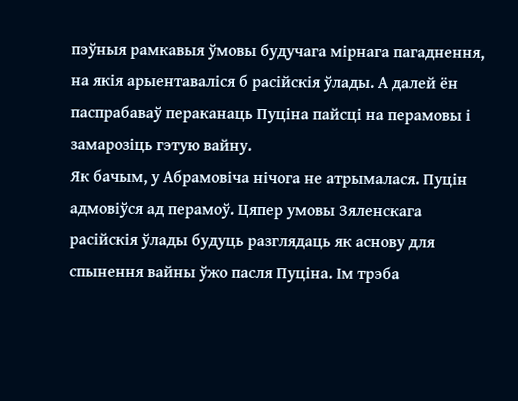пэўныя рамкавыя ўмовы будучага мірнага пагаднення, на якія арыентаваліся б расійскія ўлады. А далей ён паспрабаваў пераканаць Пуціна пайсці на перамовы і замарозіць гэтую вайну.
Як бачым, у Абрамовіча нічога не атрымалася. Пуцін адмовіўся ад перамоў. Цяпер умовы Зяленскага расійскія ўлады будуць разглядаць як аснову для спынення вайны ўжо пасля Пуціна. Ім трэба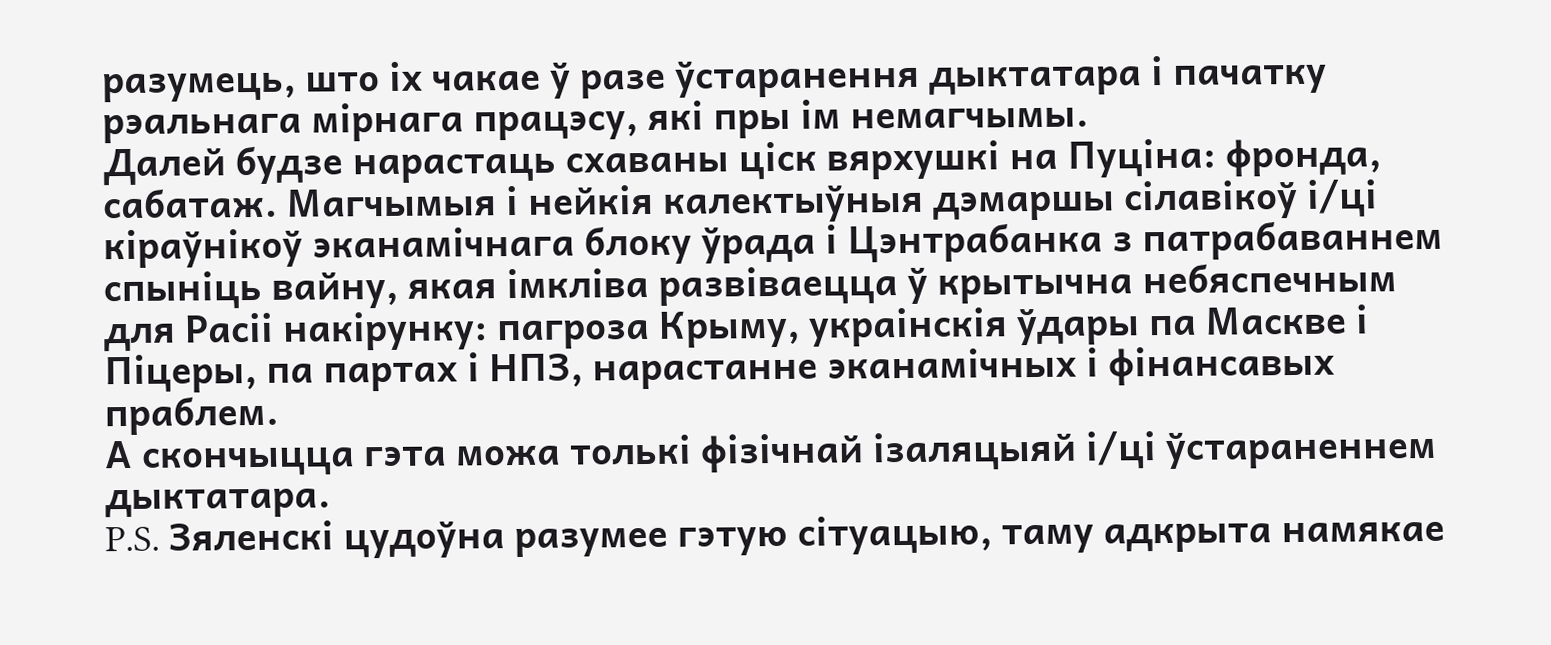разумець, што іх чакае ў разе ўстаранення дыктатара і пачатку рэальнага мірнага працэсу, які пры ім немагчымы.
Далей будзе нарастаць схаваны ціск вярхушкі на Пуціна: фронда, сабатаж. Магчымыя і нейкія калектыўныя дэмаршы сілавікоў і/ці кіраўнікоў эканамічнага блоку ўрада і Цэнтрабанка з патрабаваннем спыніць вайну, якая імкліва развіваецца ў крытычна небяспечным для Расіі накірунку: пагроза Крыму, украінскія ўдары па Маскве і Піцеры, па партах і НПЗ, нарастанне эканамічных і фінансавых праблем.
А скончыцца гэта можа толькі фізічнай ізаляцыяй і/ці ўстараненнем дыктатара.
P.S. Зяленскі цудоўна разумее гэтую сітуацыю, таму адкрыта намякае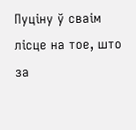Пуціну ў сваім лісце на тое, што за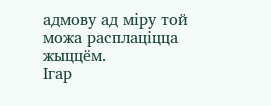адмову ад міру той можа расплаціцца жыццём.
Ігар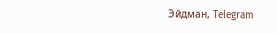Эйдман, Telegram